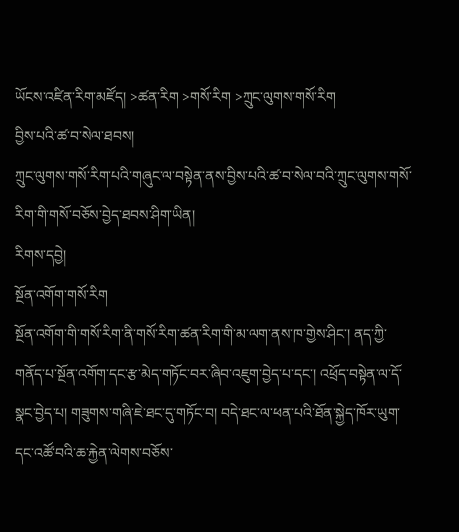ཡོངས་འཛིན་རིག་མཛོད། >ཚན་རིག >གསོ་རིག >ཀྲུང་ལུགས་གསོ་རིག
བྱིས་པའི་ཚ་བ་སེལ་ཐབས།
ཀྲུང་ལུགས་གསོ་རིག་པའི་གཞུང་ལ་བསྟེན་ནས་བྱིས་པའི་ཚ་བ་སེལ་བའི་ཀྲུང་ལུགས་གསོ་རིག་གི་གསོ་བཅོས་བྱེད་ཐབས་ཤིག་ཡིན།
རིགས་དབྱེ།
སྔོན་འགོག་གསོ་རིག
སྔོན་འགོག་གི་གསོ་རིག་ནི་གསོ་རིག་ཚན་རིག་གི་མ་ལག་ནས་ཁ་གྱེས་ཤིང་། ནད་ཀྱི་གནོད་པ་སྔོན་འགོག་དང་རྩ་མེད་གཏོང་བར་ཞིབ་འཇུག་བྱེད་པ་དང་། འཕྲོད་བསྟེན་ལ་དོ་སྣང་བྱེད་པ། གཟུགས་གཞི་ཇེ་ཐང་དུ་གཏོང་བ། བདེ་ཐང་ལ་ཕན་པའི་ཐོན་སྐྱེད་ཁོར་ཡུག་དང་འཚོ་བའི་ཆ་རྐྱེན་ལེགས་བཅོས་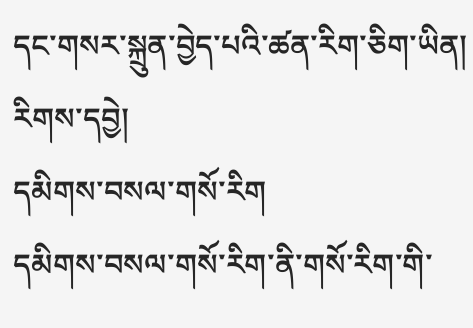དང་གསར་སྐྲུན་བྱེད་པའི་ཚན་རིག་ཅིག་ཡིན།
རིགས་དབྱེ།
དམིགས་བསལ་གསོ་རིག
དམིགས་བསལ་གསོ་རིག་ནི་གསོ་རིག་གི་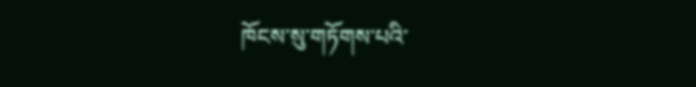ཁོངས་སུ་གཏོགས་པའི་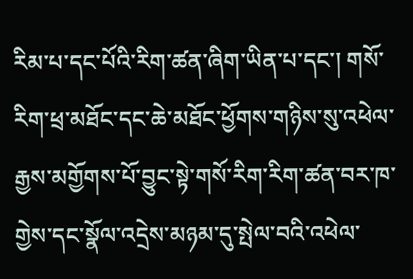རིམ་པ་དང་པོའི་རིག་ཚན་ཞིག་ཡིན་པ་དང་། གསོ་རིག་ཕྲ་མཐོང་དང་ཆེ་མཐོང་ཕྱོགས་གཉིས་སུ་འཕེལ་རྒྱས་མགྱོགས་པོ་བྱུང་སྟེ་གསོ་རིག་རིག་ཚན་བར་ཁ་གྱེས་དང་སྣོལ་འདྲེས་མཉམ་དུ་སྤེལ་བའི་འཕེལ་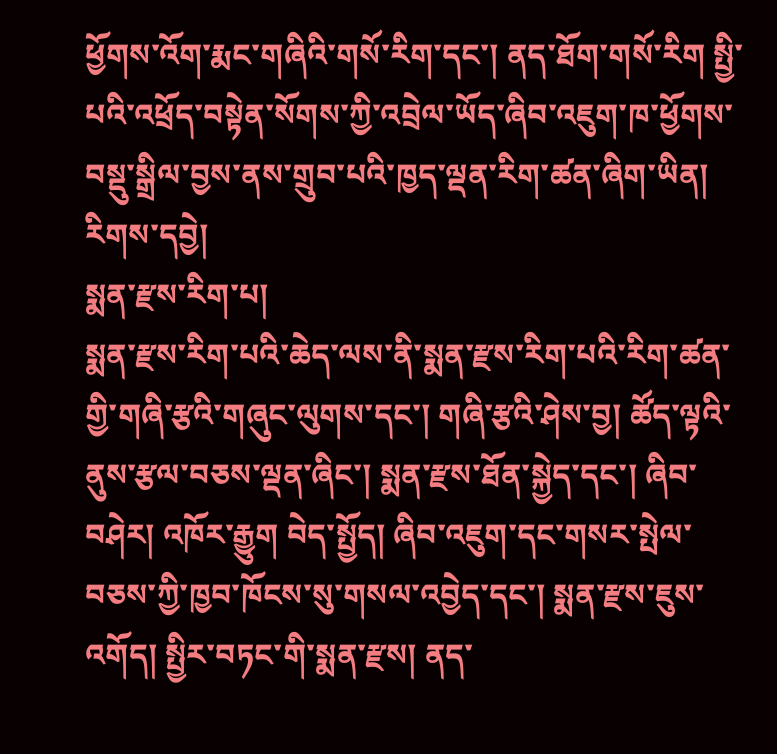ཕྱོགས་འོག་རྨང་གཞིའི་གསོ་རིག་དང་། ནད་ཐོག་གསོ་རིག སྤྱི་པའི་འཕྲོད་བསྟེན་སོགས་ཀྱི་འབྲེལ་ཡོད་ཞིབ་འཇུག་ཁ་ཕྱོགས་བསྡུ་སྒྲིལ་བྱས་ནས་གྲུབ་པའི་ཁྱད་ལྡན་རིག་ཚན་ཞིག་ཡིན།
རིགས་དབྱེ།
སྨན་རྫས་རིག་པ།
སྨན་རྫས་རིག་པའི་ཆེད་ལས་ནི་སྨན་རྫས་རིག་པའི་རིག་ཚན་གྱི་གཞི་རྩའི་གཞུང་ལུགས་དང་། གཞི་རྩའི་ཤེས་བྱ། ཚོད་ལྟའི་ནུས་རྩལ་བཅས་ལྡན་ཞིང་། སྨན་རྫས་ཐོན་སྐྱེད་དང་། ཞིབ་བཤེར། འཁོར་རྒྱུག བེད་སྤྱོད། ཞིབ་འཇུག་དང་གསར་སྤེལ་བཅས་ཀྱི་ཁྱབ་ཁོངས་སུ་གསལ་འབྱེད་དང་། སྨན་རྫས་ཇུས་འགོད། སྤྱིར་བཏང་གི་སྨན་རྫས། ནད་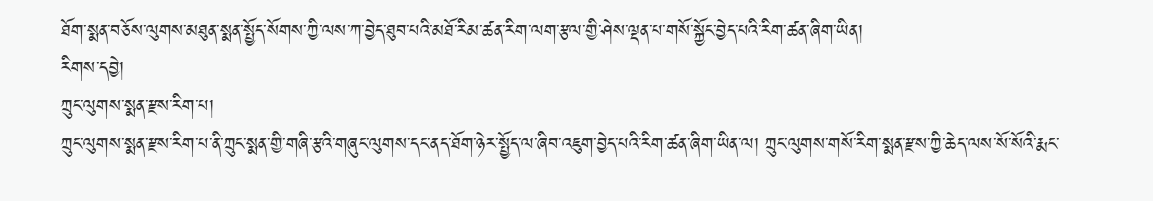ཐོག་སྨན་བཅོས་ལུགས་མཐུན་སྨན་སྤྱོད་སོགས་ཀྱི་ལས་ཀ་བྱེད་ཐུབ་པའི་མཐོ་རིམ་ཚན་རིག་ལག་རྩལ་གྱི་ཤེས་ལྡན་པ་གསོ་སྐྱོང་བྱེད་པའི་རིག་ཚན་ཞིག་ཡིན།
རིགས་དབྱེ།
ཀྲུང་ལུགས་སྨན་རྫས་རིག་པ།
ཀྲུང་ལུགས་སྨན་རྫས་རིག་པ་ནི་ཀྲུང་སྨན་གྱི་གཞི་རྩའི་གཞུང་ལུགས་དང་ནད་ཐོག་ཉེར་སྤྱོད་ལ་ཞིབ་འཇུག་བྱེད་པའི་རིག་ཚན་ཞིག་ཡིན་ལ། ཀྲུང་ལུགས་གསོ་རིག་སྨན་རྫས་ཀྱི་ཆེད་ལས་སོ་སོའི་རྨང་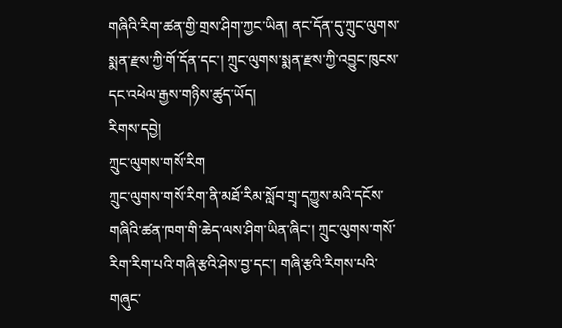གཞིའི་རིག་ཚན་གྱི་གྲས་ཤིག་ཀྱང་ཡིན། ནང་དོན་དུ་ཀྲུང་ལུགས་སྨན་རྫས་ཀྱི་གོ་དོན་དང་། ཀྲུང་ལུགས་སྨན་རྫས་ཀྱི་འབྱུང་ཁུངས་དང་འཕེལ་རྒྱས་གཉིས་ཚུད་ཡོད།
རིགས་དབྱེ།
ཀྲུང་ལུགས་གསོ་རིག
ཀྲུང་ལུགས་གསོ་རིག་ནི་མཐོ་རིམ་སློབ་གྲྭ་དཀྱུས་མའི་དངོས་གཞིའི་ཚན་ཁག་གི་ཆེད་ལས་ཤིག་ཡིན་ཞིང་། ཀྲུང་ལུགས་གསོ་རིག་རིག་པའི་གཞི་རྩའི་ཤེས་བྱ་དང་། གཞི་རྩའི་རིགས་པའི་གཞུང་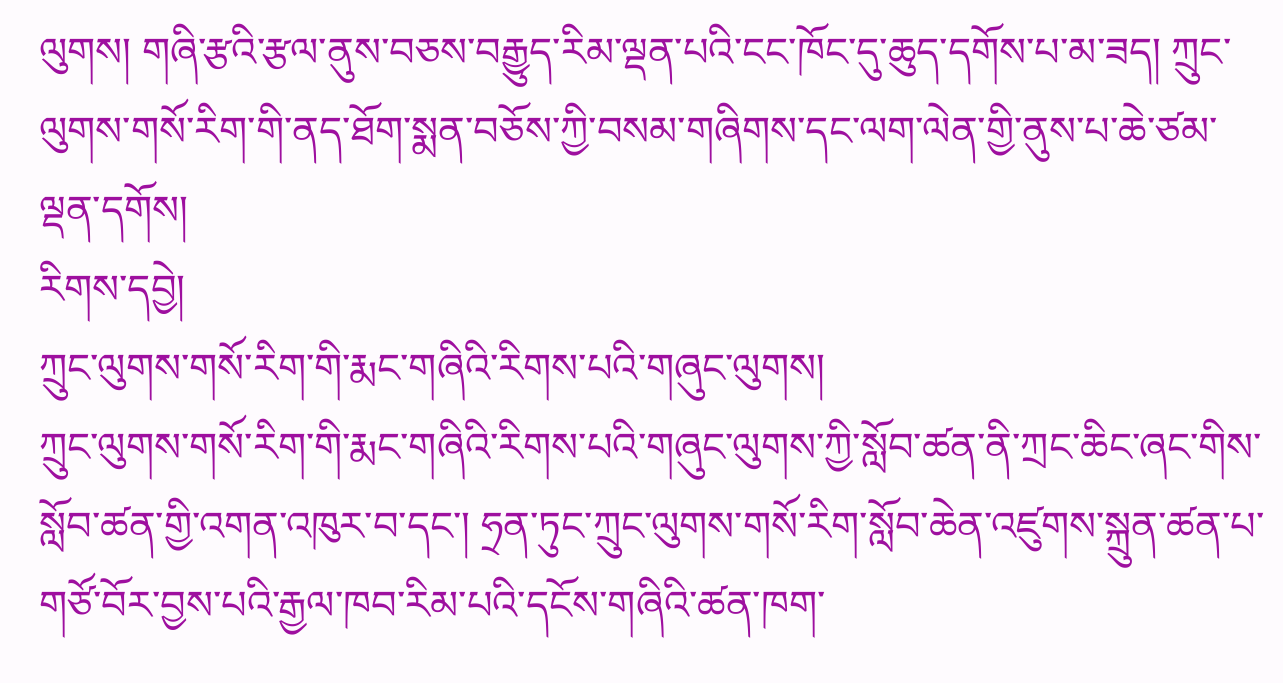ལུགས། གཞི་རྩའི་རྩལ་ནུས་བཅས་བརྒྱུད་རིམ་ལྡན་པའི་ངང་ཁོང་དུ་ཆུད་དགོས་པ་མ་ཟད། ཀྲུང་ལུགས་གསོ་རིག་གི་ནད་ཐོག་སྨན་བཅོས་ཀྱི་བསམ་གཞིགས་དང་ལག་ལེན་གྱི་ནུས་པ་ཆེ་ཙམ་ལྡན་དགོས།
རིགས་དབྱེ།
ཀྲུང་ལུགས་གསོ་རིག་གི་རྨང་གཞིའི་རིགས་པའི་གཞུང་ལུགས།
ཀྲུང་ལུགས་གསོ་རིག་གི་རྨང་གཞིའི་རིགས་པའི་གཞུང་ལུགས་ཀྱི་སློབ་ཚན་ནི་ཀྲང་ཆིང་ཞང་གིས་སློབ་ཚན་གྱི་འགན་འཁུར་བ་དང་། ཧྲན་ཏུང་ཀྲུང་ལུགས་གསོ་རིག་སློབ་ཆེན་འཛུགས་སྐྲུན་ཚན་པ་གཙོ་བོར་བྱས་པའི་རྒྱལ་ཁབ་རིམ་པའི་དངོས་གཞིའི་ཚན་ཁག་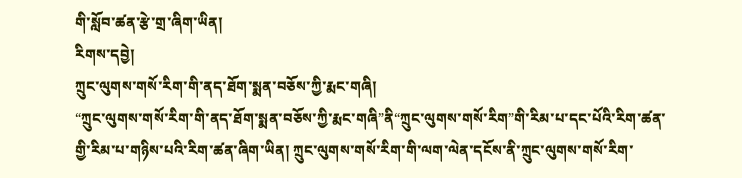གི་སློབ་ཚན་རྩེ་གྲ་ཞིག་ཡིན།
རིགས་དབྱེ།
ཀྲུང་ལུགས་གསོ་རིག་གི་ནད་ཐོག་སྨན་བཅོས་ཀྱི་རྨང་གཞི།
“ཀྲུང་ལུགས་གསོ་རིག་གི་ནད་ཐོག་སྨན་བཅོས་ཀྱི་རྨང་གཞི”ནི“ཀྲུང་ལུགས་གསོ་རིག”གི་རིམ་པ་དང་པོའི་རིག་ཚན་གྱི་རིམ་པ་གཉིས་པའི་རིག་ཚན་ཞིག་ཡིན། ཀྲུང་ལུགས་གསོ་རིག་གི་ལག་ལེན་དངོས་ནི་ཀྲུང་ལུགས་གསོ་རིག་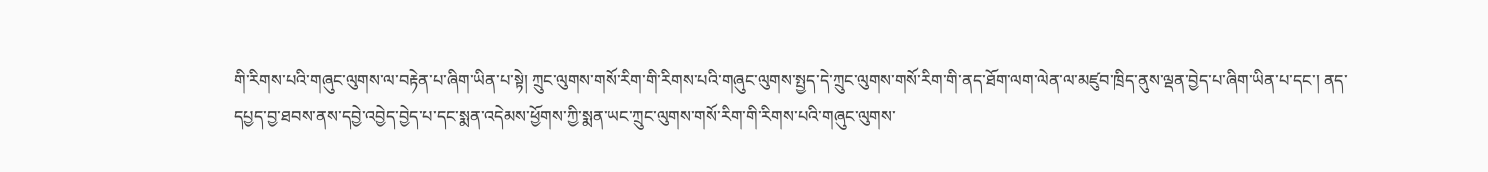གི་རིགས་པའི་གཞུང་ལུགས་ལ་བརྟེན་པ་ཞིག་ཡིན་པ་སྟེ། ཀྲུང་ལུགས་གསོ་རིག་གི་རིགས་པའི་གཞུང་ལུགས་སྤྱད་དེ་ཀྲུང་ལུགས་གསོ་རིག་གི་ནད་ཐོག་ལག་ལེན་ལ་མཛུབ་ཁྲིད་ནུས་ལྡན་བྱེད་པ་ཞིག་ཡིན་པ་དང་། ནད་དཔྱད་བྱ་ཐབས་ནས་དབྱེ་འབྱེད་བྱེད་པ་དང་སྨན་འདེམས་ཕྱོགས་ཀྱི་སྨན་ཡང་ཀྲུང་ལུགས་གསོ་རིག་གི་རིགས་པའི་གཞུང་ལུགས་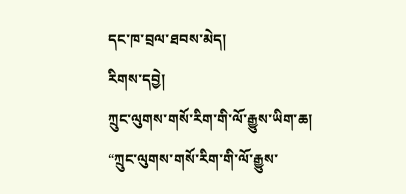དང་ཁ་བྲལ་ཐབས་མེད།
རིགས་དབྱེ།
ཀྲུང་ལུགས་གསོ་རིག་གི་ལོ་རྒྱུས་ཡིག་ཆ།
“ཀྲུང་ལུགས་གསོ་རིག་གི་ལོ་རྒྱུས་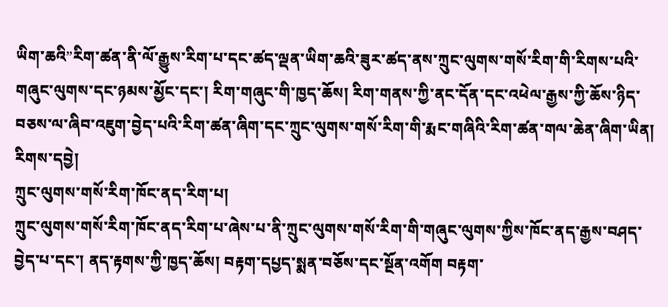ཡིག་ཆའི”རིག་ཚན་ནི་ལོ་རྒྱུས་རིག་པ་དང་ཚད་ལྡན་ཡིག་ཆའི་ཟུར་ཚད་ནས་ཀྲུང་ལུགས་གསོ་རིག་གི་རིགས་པའི་གཞུང་ལུགས་དང་ཉམས་མྱོང་དང་། རིག་གཞུང་གི་ཁྱད་ཆོས། རིག་གནས་ཀྱི་ནང་དོན་དང་འཕེལ་རྒྱས་ཀྱི་ཆོས་ཉིད་བཅས་ལ་ཞིབ་འཇུག་བྱེད་པའི་རིག་ཚན་ཞིག་དང་ཀྲུང་ལུགས་གསོ་རིག་གི་རྨང་གཞིའི་རིག་ཚན་གལ་ཆེན་ཞིག་ཡིན།
རིགས་དབྱེ།
ཀྲུང་ལུགས་གསོ་རིག་ཁོང་ནད་རིག་པ།
ཀྲུང་ལུགས་གསོ་རིག་ཁོང་ནད་རིག་པ་ཞེས་པ་ནི་ཀྲུང་ལུགས་གསོ་རིག་གི་གཞུང་ལུགས་ཀྱིས་ཁོང་ནད་རྒྱས་བཤད་བྱེད་པ་དང་། ནད་རྟགས་ཀྱི་ཁྱད་ཆོས། བརྟག་དཔྱད་སྨན་བཅོས་དང་སྔོན་འགོག བརྟག་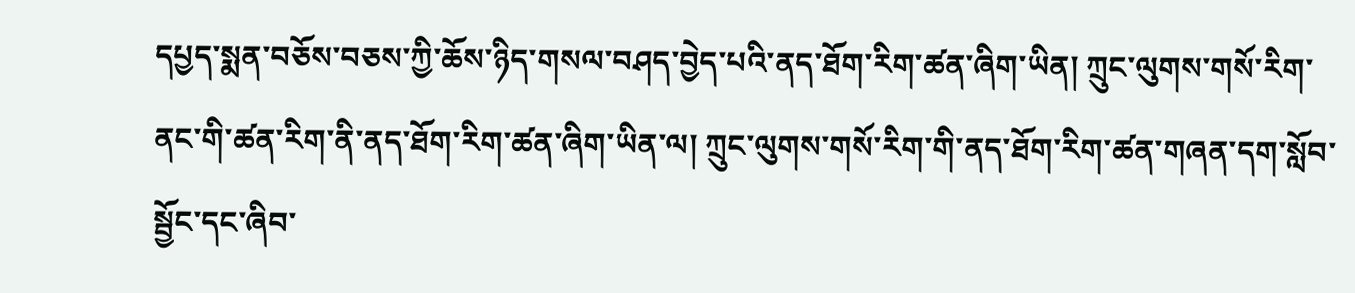དཔྱད་སྨན་བཅོས་བཅས་ཀྱི་ཆོས་ཉིད་གསལ་བཤད་བྱེད་པའི་ནད་ཐོག་རིག་ཚན་ཞིག་ཡིན། ཀྲུང་ལུགས་གསོ་རིག་ནང་གི་ཚན་རིག་ནི་ནད་ཐོག་རིག་ཚན་ཞིག་ཡིན་ལ། ཀྲུང་ལུགས་གསོ་རིག་གི་ནད་ཐོག་རིག་ཚན་གཞན་དག་སློབ་སྦྱོང་དང་ཞིབ་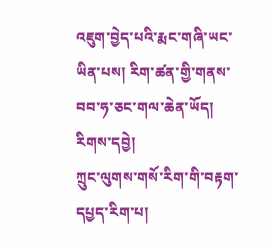འཇུག་བྱེད་པའི་རྨང་གཞི་ཡང་ཡིན་པས། རིག་ཚན་གྱི་གནས་བབ་ཧ་ཅང་གལ་ཆེན་ཡོད།
རིགས་དབྱེ།
ཀྲུང་ལུགས་གསོ་རིག་གི་བརྟག་དཔྱད་རིག་པ།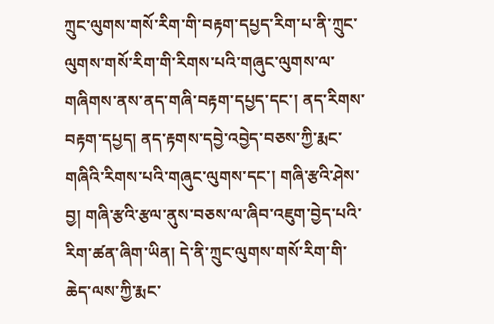ཀྲུང་ལུགས་གསོ་རིག་གི་བརྟག་དཔྱད་རིག་པ་ནི་ཀྲུང་ལུགས་གསོ་རིག་གི་རིགས་པའི་གཞུང་ལུགས་ལ་གཞིགས་ནས་ནད་གཞི་བརྟག་དཔྱད་དང་། ནད་རིགས་བརྟག་དཔྱད། ནད་རྟགས་དབྱེ་འབྱེད་བཅས་ཀྱི་རྨང་གཞིའི་རིགས་པའི་གཞུང་ལུགས་དང་། གཞི་རྩའི་ཤེས་བྱ། གཞི་རྩའི་རྩལ་ནུས་བཅས་ལ་ཞིབ་འཇུག་བྱེད་པའི་རིག་ཚན་ཞིག་ཡིན། དེ་ནི་ཀྲུང་ལུགས་གསོ་རིག་གི་ཆེད་ལས་ཀྱི་རྨང་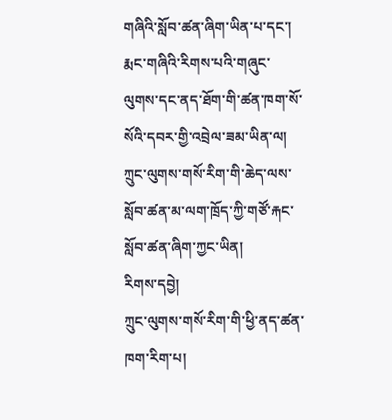གཞིའི་སློབ་ཚན་ཞིག་ཡིན་པ་དང་། རྨང་གཞིའི་རིགས་པའི་གཞུང་ལུགས་དང་ནད་ཐོག་གི་ཚན་ཁག་སོ་སོའི་དབར་གྱི་འབྲེལ་ཟམ་ཡིན་ལ། ཀྲུང་ལུགས་གསོ་རིག་གི་ཆེད་ལས་སློབ་ཚན་མ་ལག་ཁྲོད་ཀྱི་གཙོ་རྐང་སློབ་ཚན་ཞིག་ཀྱང་ཡིན།
རིགས་དབྱེ།
ཀྲུང་ལུགས་གསོ་རིག་གི་ཕྱི་ནད་ཚན་ཁག་རིག་པ།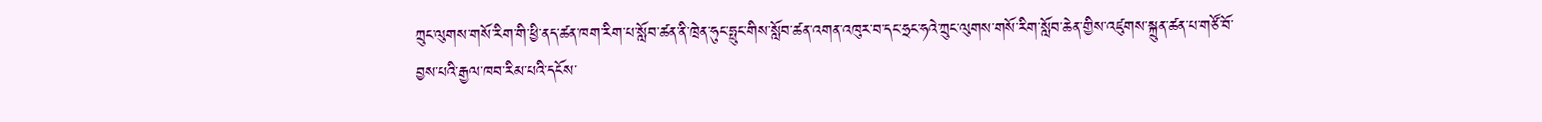ཀྲུང་ལུགས་གསོ་རིག་གི་ཕྱི་ནད་ཚན་ཁག་རིག་པ་སློབ་ཚན་ནི་ཁྲེན་ཧུང་ཧྥུང་གིས་སློབ་ཚན་འགན་འཁུར་བ་དང་ཧྲང་ཧའེ་ཀྲུང་ལུགས་གསོ་རིག་སློབ་ཆེན་གྱིས་འཛུགས་སྐྲུན་ཚན་པ་གཙོ་བོ་བྱས་པའི་རྒྱལ་ཁབ་རིམ་པའི་དངོས་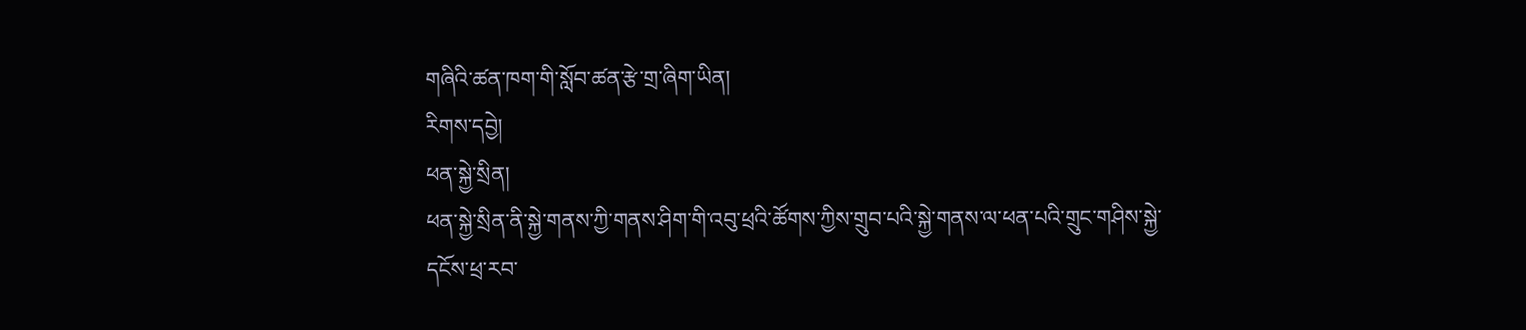གཞིའི་ཚན་ཁག་གི་སློབ་ཚན་རྩེ་གྲ་ཞིག་ཡིན།
རིགས་དབྱེ།
ཕན་སྐྱེ་སྲིན།
ཕན་སྐྱེ་སྲིན་ནི་སྐྱེ་གནས་ཀྱི་གནས་ཤིག་གི་འབུ་ཕྲའི་ཚོགས་ཀྱིས་གྲུབ་པའི་སྐྱེ་གནས་ལ་ཕན་པའི་གྲུང་གཤིས་སྐྱེ་དངོས་ཕྲ་རབ་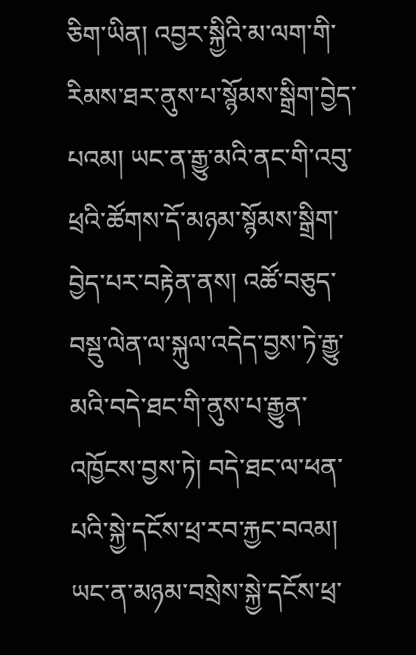ཅིག་ཡིན། འབྱར་སྐྱིའི་མ་ལག་གི་རིམས་ཐར་ནུས་པ་སྙོམས་སྒྲིག་བྱེད་པའམ། ཡང་ན་རྒྱུ་མའི་ནང་གི་འབུ་ཕྲའི་ཚོགས་དོ་མཉམ་སྙོམས་སྒྲིག་བྱེད་པར་བརྟེན་ནས། འཚོ་བཅུད་བསྡུ་ལེན་ལ་སྐུལ་འདེད་བྱས་ཏེ་རྒྱུ་མའི་བདེ་ཐང་གི་ནུས་པ་རྒྱུན་འཁྱོངས་བྱས་ཏེ། བདེ་ཐང་ལ་ཕན་པའི་སྐྱེ་དངོས་ཕྲ་རབ་རྐྱང་བའམ། ཡང་ན་མཉམ་བསྲེས་སྐྱེ་དངོས་ཕྲ་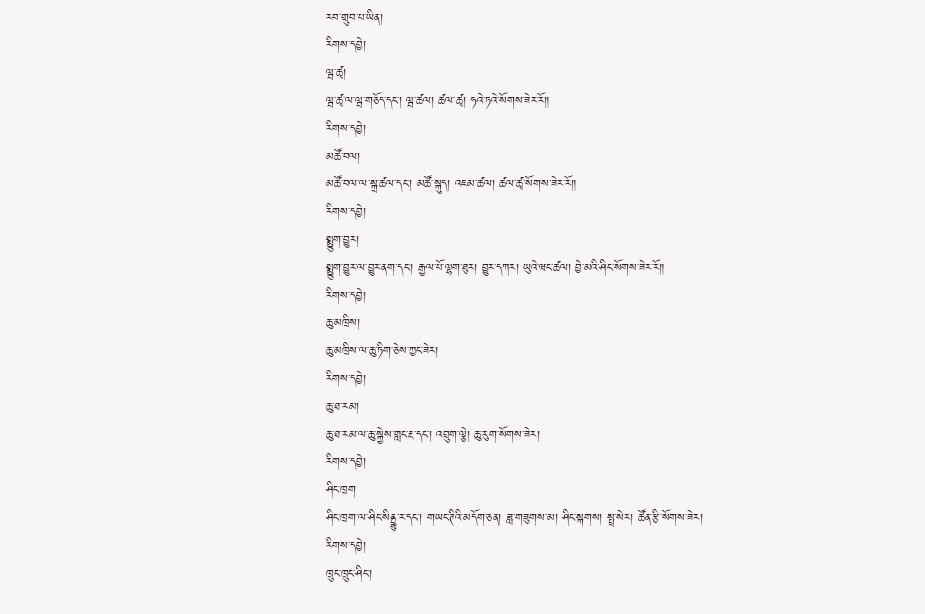རབ་གྲུབ་པ་ཡིན།
རིགས་དབྱེ།
ལྦ་ཚྭ།
ལྦ་ཚྭ་ལ་ལྦ་གཅོད་དང་། ལྦ་ཚལ། ཚལ་ཚྭ། ཧའེ་ཏའེ་སོགས་ཟེར་རོ༎
རིགས་དབྱེ།
མཚོ་བལ།
མཚོ་བལ་ལ་སྐྲ་ཚལ་དང་། མཚོ་སྐུད། འཇམ་ཚལ། ཚལ་ཚྭ་སོགས་ཟེར་རོ༎
རིགས་དབྱེ།
སྨྱུག་བྱུར།
སྨྱུག་བྱུར་ལ་བྱུར་ནག་དང་། རྒྱལ་པོ་ལྷག་ཐུར། བྱུར་དཀར། ཡུའེ་ཝང་ཚལ། བྱེ་མའི་ཤིང་སོགས་ཟེར་རོ༎
རིགས་དབྱེ།
ཆུ་མཁྲིས།
ཆུ་མཁྲིས་ལ་ཆུ་ཏིག་ཅེས་ཀྱང་ཟེར།
རིགས་དབྱེ།
ཆུ་ཐ་རམ།
ཆུ་ཐ་རམ་ལ་ཆུ་སྐྱེས་གླང་རྔ་དང་། འབྲུག་ལྕེ། ཆུ་རུག་སོགས་ཟེར།
རིགས་དབྱེ།
ཤིང་ཁྲག
ཤིང་ཁྲག་ལ་ཤིང་སིནྡྷུ་ར་དང་། གཡང་ཊིའི་མདོག་ཅན། ཟླ་གཟུགས་མ། ཤིང་སྐགས། སྤྲ་སེར། ཚོན་རྩི་སོགས་ཟེར།
རིགས་དབྱེ།
ཁྲུང་ཁྲུང་ཤིང་།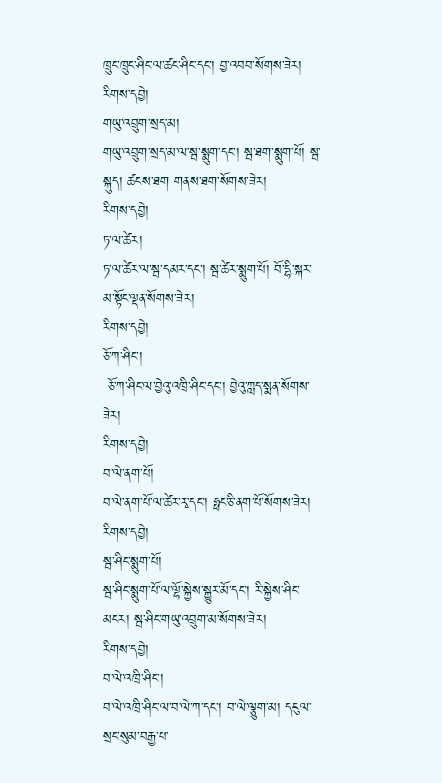ཁྲུང་ཁྲུང་ཤིང་ལ་ཚང་ཤིང་དང་། བྱ་འབབ་སོགས་ཟེར།
རིགས་དབྱེ།
གཡུ་འབྲུག་སྲད་མ།
གཡུ་འབྲུག་སྲད་མ་ལ་སྦ་སྨུག་དང་། སྦ་ཐག་སྨུག་པོ། སྦ་སྐུད། ཚངས་ཐག གནས་ཐག་སོགས་ཟེར།
རིགས་དབྱེ།
ཏ་ལ་ཚེར།
ཏ་ལ་ཚེར་ལ་སྦ་དམར་དང་། སྦ་ཚེར་སྨུག་པོ། བོ་དྷི་སྐར་མ་སྟོང་ལྡན་སོགས་ཟེར།
རིགས་དབྱེ།
ཅོ་ཀ་ཤིང་།
 ཅོ་ཀ་ཤིང་ལ་བྱེའུ་འཁྲི་ཤིང་དང་། བྱེའུ་ཀླད་སྨན་སོགས་ཟེར།
རིགས་དབྱེ།
བ་ལེ་ནག་པོ།
བ་ལེ་ནག་པོ་ལ་ཚེར་རྭ་དང་། ཧྥང་ཅི་ནག་པོ་སོགས་ཟེར།
རིགས་དབྱེ།
སྦ་ཤིང་སྨུག་པོ།
སྦ་ཤིང་སྨུག་པོ་ལ་ལྷོ་སྐྱེས་སྐྱུར་མོ་དང་། རི་སྐྱེས་ཤིང་མངར། སྦ་ཤིང་གཡུ་འབྲུག་མ་སོགས་ཟེར།
རིགས་དབྱེ།
བ་ལེ་འཁྲི་ཤིང་།
བ་ལེ་འཁྲི་ཤིང་ལ་བ་ལེ་ཀ་དང་། བ་ལེ་ལྕུག་མ། དངུལ་སྲང་སུམ་བརྒྱ་པ་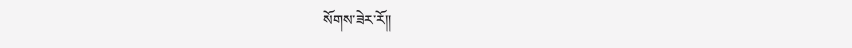སོགས་ཟེར་རོ༎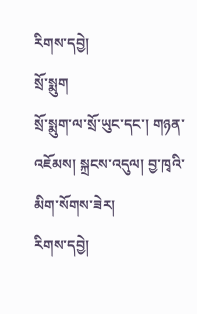རིགས་དབྱེ།
སྲོ་སྨུག
སྲོ་སྨུག་ལ་སྲོ་ཡུང་དང་། གཉན་འཇོམས། སྐྲངས་འདུལ། བྱ་ཁྭའི་མིག་སོགས་ཟེར།
རིགས་དབྱེ།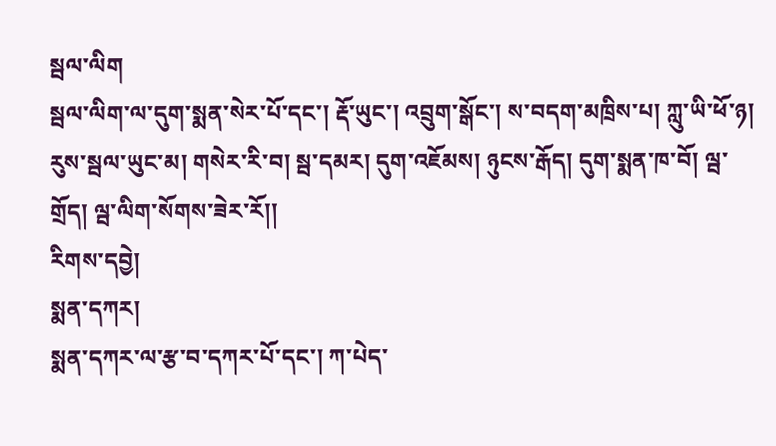སྦལ་ལིག
སྦལ་ལིག་ལ་དུག་སྨན་སེར་པོ་དང་། རྡོ་ཡུང་། འབྲུག་སྒོང་། ས་བདག་མཁྲིས་པ། ཀླུ་ཡི་ཕོ་ཉ། རུས་སྦལ་ཡུང་མ། གསེར་རི་བ། སྦ་དམར། དུག་འཇོམས། ཉུངས་རྒོད། དུག་སྨན་ཁ་བོ། ལྦ་གྲོད། ལྦ་ལིག་སོགས་ཟེར་རོ།།
རིགས་དབྱེ།
སྨན་དཀར།
སྨན་དཀར་ལ་རྩ་བ་དཀར་པོ་དང་། ཀ་པེད་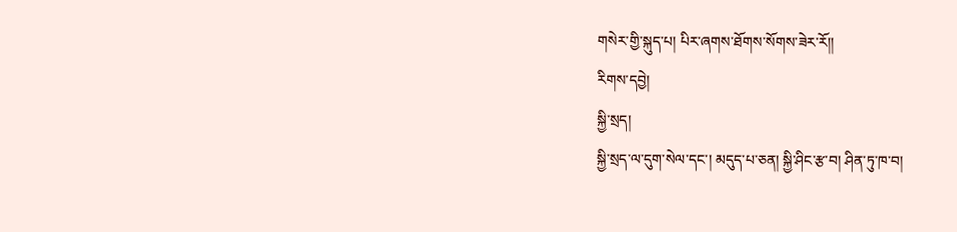གསེར་གྱི་སྐུད་པ། པིར་ཞགས་ཐོགས་སོགས་ཟེར་རོ།།
རིགས་དབྱེ།
སྐྱི་སྲད།
སྐྱི་སྲད་ལ་དུག་སེལ་དང་། མདུད་པ་ཅན། སྐྱི་ཤིང་རྩ་བ། ཤིན་ཏུ་ཁ་བ།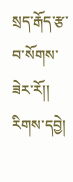སྲད་རྒོད་རྩ་བ་སོགས་ཟེར་རོ།།
རིགས་དབྱེ།